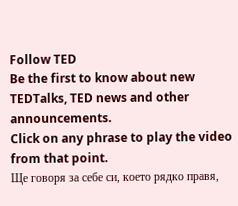Follow TED
Be the first to know about new TEDTalks, TED news and other announcements.
Click on any phrase to play the video from that point.
Ще говоря за себе си, което рядко правя,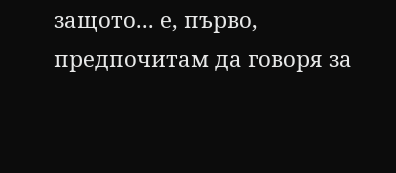защото... е, първо, предпочитам да говоря за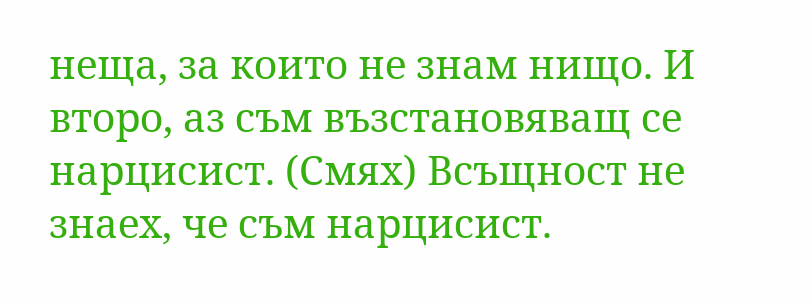неща, за които не знам нищо. И второ, аз съм възстановяващ се нарцисист. (Смях) Всъщност не знаех, че съм нарцисист.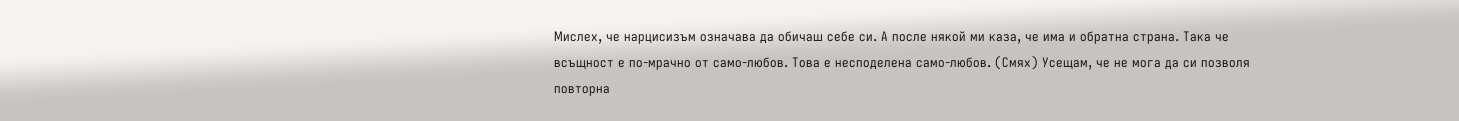Мислех, че нарцисизъм означава да обичаш себе си. А после някой ми каза, че има и обратна страна. Така че всъщност е по-мрачно от само-любов. Това е несподелена само-любов. (Смях) Усещам, че не мога да си позволя повторна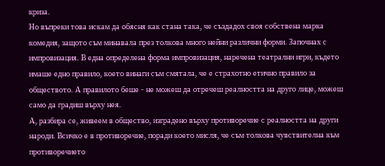криза.
Но въпреки това искам да обясня как стана така, че създадох своя собствена марка комедия, защото съм минавала през толкова много нейни различни форми. Започнах с импровизация. В една определена форма импровизация, наречена театрални игри, където имаше едно правило, което винаги съм смятала, че е страхотно етично правило за обществото. А правилото беше - не можеш да отречеш реалността на друго лице, можеш само да градиш върху нея.
А, разбира се, живеем в общество, изградено върху противоречие с реалността на други народи. Всичко е в противоречие, поради което мисля, че съм толкова чувствителна към противоречието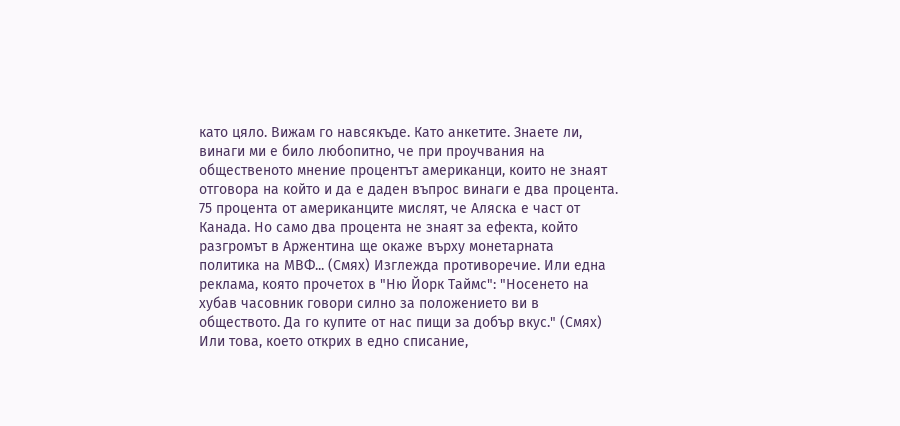като цяло. Вижам го навсякъде. Като анкетите. Знаете ли, винаги ми е било любопитно, че при проучвания на общественото мнение процентът американци, които не знаят отговора на който и да е даден въпрос винаги е два процента. 75 процента от американците мислят, че Аляска е част от Канада. Но само два процента не знаят за ефекта, който разгромът в Аржентина ще окаже върху монетарната политика на МВФ... (Смях) Изглежда противоречие. Или една реклама, която прочетох в "Ню Йорк Таймс": "Носенето на хубав часовник говори силно за положението ви в обществото. Да го купите от нас пищи за добър вкус." (Смях) Или това, което открих в едно списание,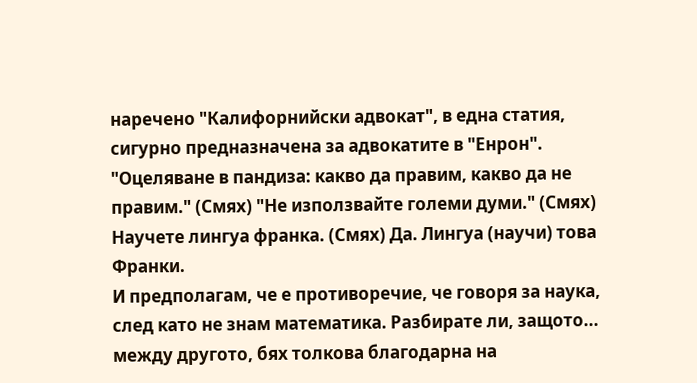наречено "Калифорнийски адвокат", в една статия, сигурно предназначена за адвокатите в "Енрон". "Оцеляване в пандиза: какво да правим, какво да не правим." (Смях) "Не използвайте големи думи." (Смях) Научете лингуа франка. (Смях) Да. Лингуа (научи) това Франки.
И предполагам, че е противоречие, че говоря за наука, след като не знам математика. Разбирате ли, защото... между другото, бях толкова благодарна на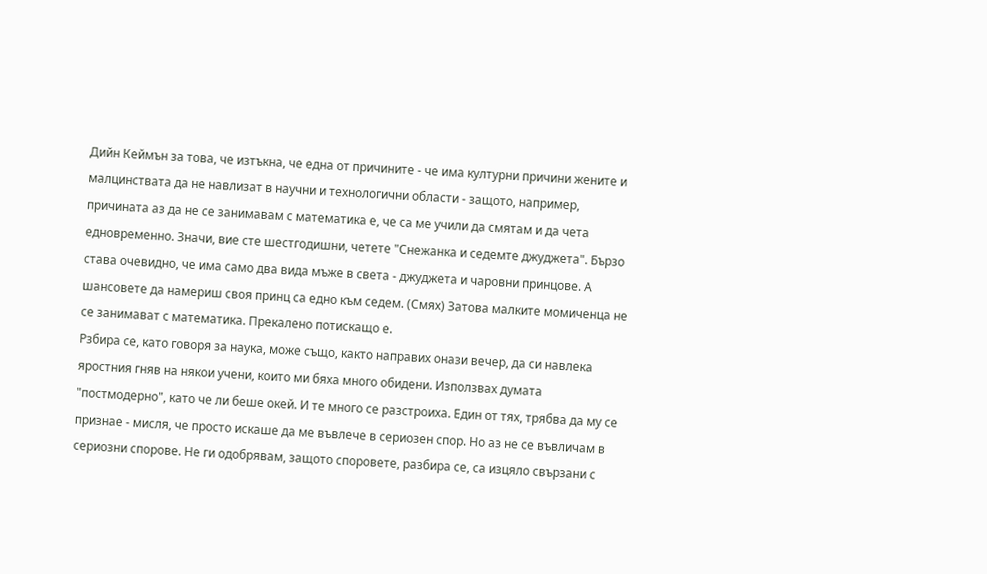Дийн Кеймън за това, че изтъкна, че една от причините - че има културни причини жените и малцинствата да не навлизат в научни и технологични области - защото, например, причината аз да не се занимавам с математика е, че са ме учили да смятам и да чета едновременно. Значи, вие сте шестгодишни, четете "Снежанка и седемте джуджета". Бързо става очевидно, че има само два вида мъже в света - джуджета и чаровни принцове. А шансовете да намериш своя принц са едно към седем. (Смях) Затова малките момиченца не се занимават с математика. Прекалено потискащо е.
Рзбира се, като говоря за наука, може също, както направих онази вечер, да си навлека яростния гняв на някои учени, които ми бяха много обидени. Използвах думата "постмодерно", като че ли беше окей. И те много се разстроиха. Един от тях, трябва да му се признае - мисля, че просто искаше да ме въвлече в сериозен спор. Но аз не се въвличам в сериозни спорове. Не ги одобрявам, защото споровете, разбира се, са изцяло свързани с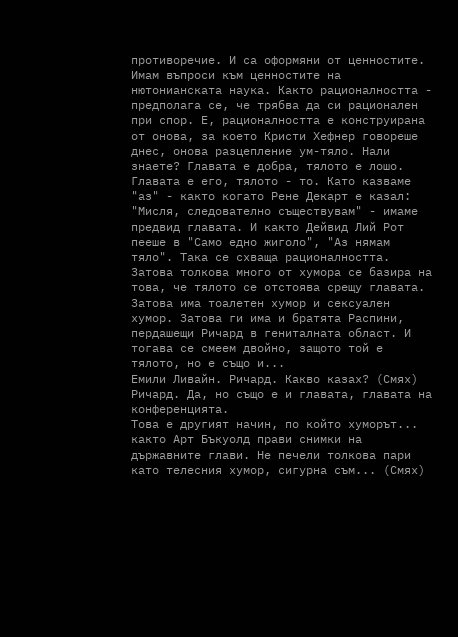противоречие. И са оформяни от ценностите.
Имам въпроси към ценностите на нютонианската наука. Както рационалността - предполага се, че трябва да си рационален при спор. Е, рационалността е конструирана от онова, за което Кристи Хефнер говореше днес, онова разцепление ум-тяло. Нали знаете? Главата е добра, тялото е лошо. Главата е его, тялото - то. Като казваме "аз" - както когато Рене Декарт е казал: "Мисля, следователно съществувам" - имаме предвид главата. И както Дейвид Лий Рот пееше в "Само едно жиголо", "Аз нямам тяло". Така се схваща рационалността. Затова толкова много от хумора се базира на това, че тялото се отстоява срещу главата. Затова има тоалетен хумор и сексуален хумор. Затова ги има и братята Распини, пердашещи Ричард в гениталната област. И тогава се смеем двойно, защото той е тялото, но е също и...
Емили Ливайн. Ричард. Какво казах? (Смях) Ричард. Да, но също е и главата, главата на конференцията.
Това е другият начин, по който хуморът... както Арт Бъкуолд прави снимки на държавните глави. Не печели толкова пари като телесния хумор, сигурна съм... (Смях)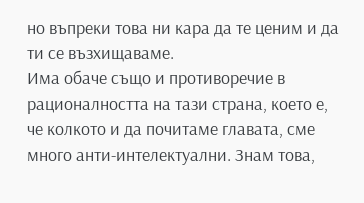но въпреки това ни кара да те ценим и да ти се възхищаваме.
Има обаче също и противоречие в рационалността на тази страна, което е, че колкото и да почитаме главата, сме много анти-интелектуални. Знам това,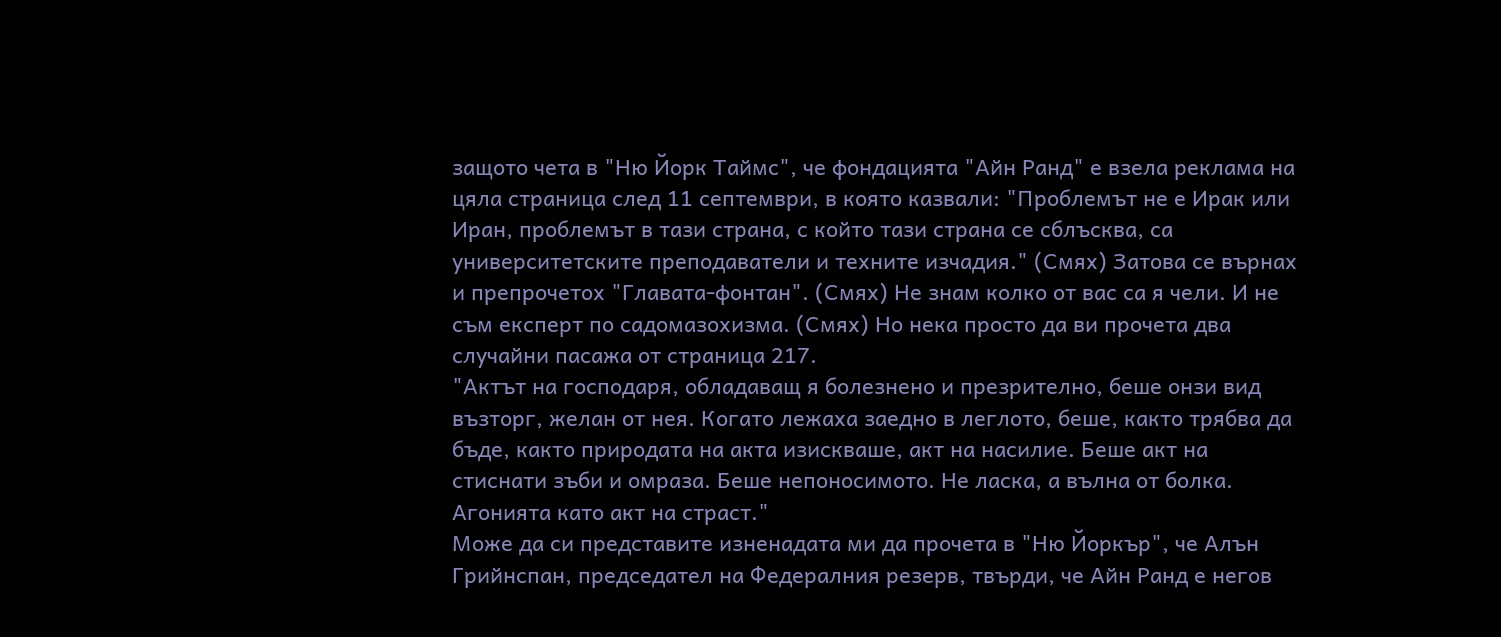защото чета в "Ню Йорк Таймс", че фондацията "Айн Ранд" е взела реклама на цяла страница след 11 септември, в която казвали: "Проблемът не е Ирак или Иран, проблемът в тази страна, с който тази страна се сблъсква, са университетските преподаватели и техните изчадия." (Смях) Затова се върнах и препрочетох "Главата-фонтан". (Смях) Не знам колко от вас са я чели. И не съм експерт по садомазохизма. (Смях) Но нека просто да ви прочета два случайни пасажа от страница 217.
"Актът на господаря, обладаващ я болезнено и презрително, беше онзи вид възторг, желан от нея. Когато лежаха заедно в леглото, беше, както трябва да бъде, както природата на акта изискваше, акт на насилие. Беше акт на стиснати зъби и омраза. Беше непоносимото. Не ласка, а вълна от болка. Агонията като акт на страст."
Може да си представите изненадата ми да прочета в "Ню Йоркър", че Алън Грийнспан, председател на Федералния резерв, твърди, че Айн Ранд е негов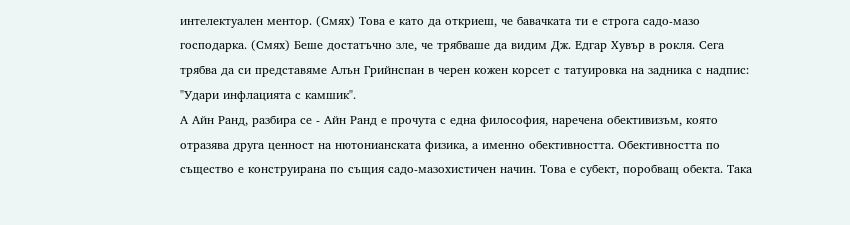интелектуален ментор. (Смях) Това е като да откриеш, че бавачката ти е строга садо-мазо господарка. (Смях) Беше достатъчно зле, че трябваше да видим Дж. Едгар Хувър в рокля. Сега трябва да си представяме Алън Грийнспан в черен кожен корсет с татуировка на задника с надпис: "Удари инфлацията с камшик".
А Айн Ранд, разбира се - Айн Ранд е прочута с една философия, наречена обективизъм, която отразява друга ценност на нютонианската физика, а именно обективността. Обективността по същество е конструирана по същия садо-мазохистичен начин. Това е субект, поробващ обекта. Така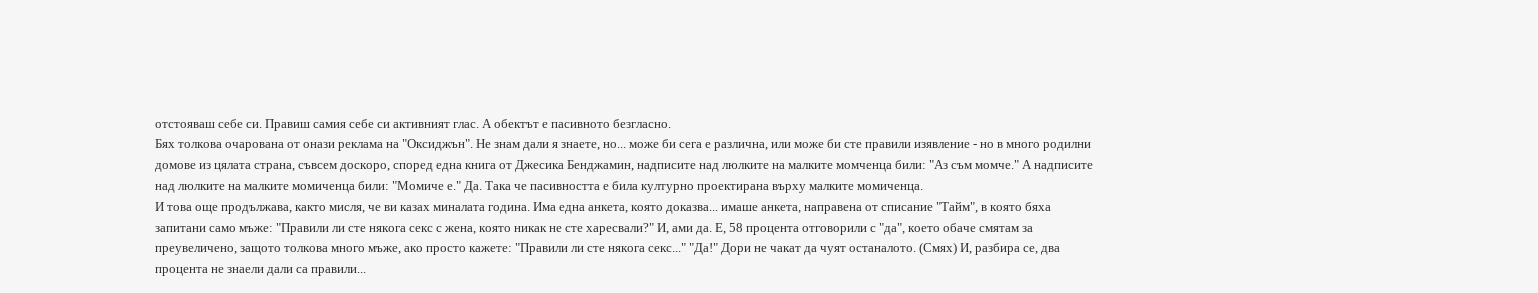отстояваш себе си. Правиш самия себе си активният глас. А обектът е пасивното безгласно.
Бях толкова очарована от онази реклама на "Оксиджън". Не знам дали я знаете, но... може би сега е различна, или може би сте правили изявление - но в много родилни домове из цялата страна, съвсем доскоро, според една книга от Джесика Бенджамин, надписите над люлките на малките момченца били: "Аз съм момче." А надписите над люлките на малките момиченца били: "Момиче е." Да. Така че пасивността е била културно проектирана върху малките момиченца.
И това още продължава, както мисля, че ви казах миналата година. Има една анкета, която доказва... имаше анкета, направена от списание "Тайм", в която бяха запитани само мъже: "Правили ли сте някога секс с жена, която никак не сте харесвали?" И, ами да. Е, 58 процента отговорили с "да", което обаче смятам за преувеличено, защото толкова много мъже, ако просто кажете: "Правили ли сте някога секс..." "Да!" Дори не чакат да чуят останалото. (Смях) И, разбира се, два процента не знаели дали са правили...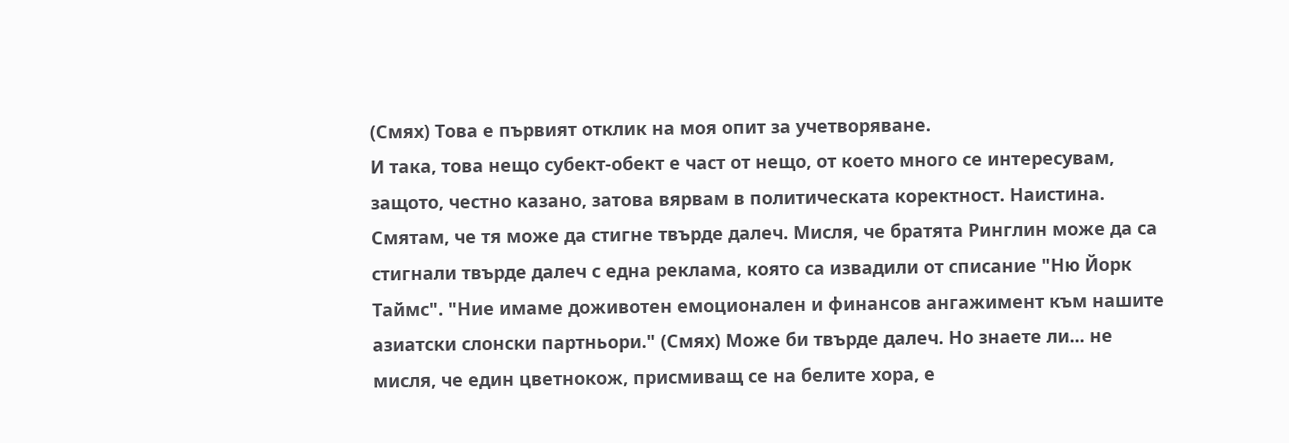(Смях) Това е първият отклик на моя опит за учетворяване.
И така, това нещо субект-обект е част от нещо, от което много се интересувам, защото, честно казано, затова вярвам в политическата коректност. Наистина. Смятам, че тя може да стигне твърде далеч. Мисля, че братята Ринглин може да са стигнали твърде далеч с една реклама, която са извадили от списание "Ню Йорк Таймс". "Ние имаме доживотен емоционален и финансов ангажимент към нашите азиатски слонски партньори." (Смях) Може би твърде далеч. Но знаете ли... не мисля, че един цветнокож, присмиващ се на белите хора, е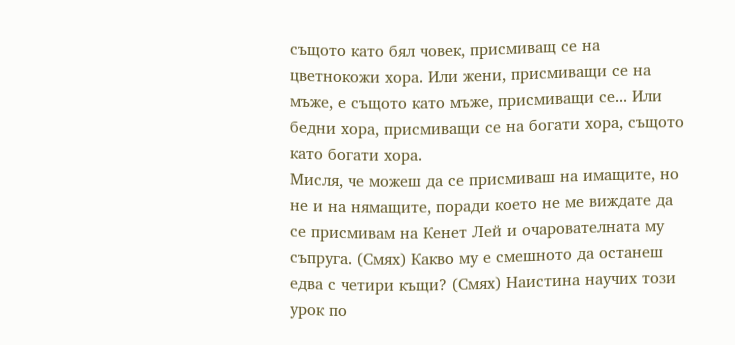същото като бял човек, присмиващ се на цветнокожи хора. Или жени, присмиващи се на мъже, е същото като мъже, присмиващи се... Или бедни хора, присмиващи се на богати хора, същото като богати хора.
Мисля, че можеш да се присмиваш на имащите, но не и на нямащите, поради което не ме виждате да се присмивам на Кенет Лей и очарователната му съпруга. (Смях) Какво му е смешното да останеш едва с четири къщи? (Смях) Наистина научих този урок по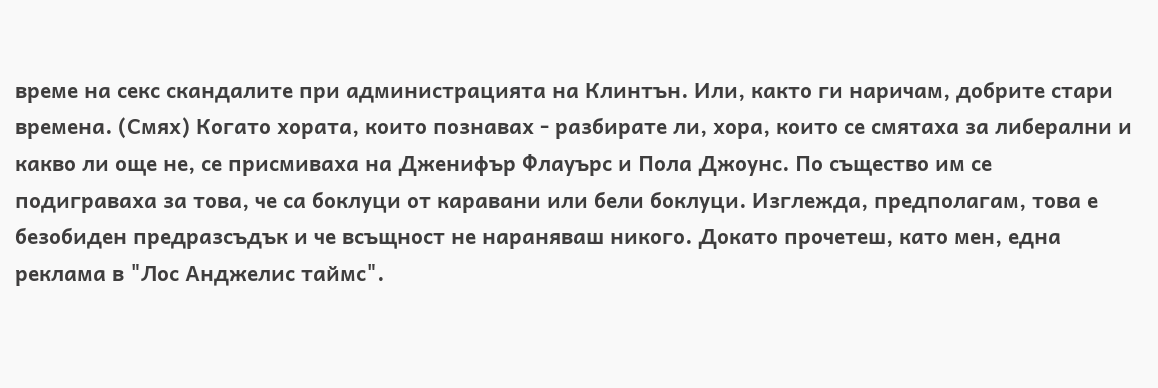време на секс скандалите при администрацията на Клинтън. Или, както ги наричам, добрите стари времена. (Смях) Когато хората, които познавах - разбирате ли, хора, които се смятаха за либерални и какво ли още не, се присмиваха на Дженифър Флауърс и Пола Джоунс. По същество им се подиграваха за това, че са боклуци от каравани или бели боклуци. Изглежда, предполагам, това е безобиден предразсъдък и че всъщност не нараняваш никого. Докато прочетеш, като мен, една реклама в "Лос Анджелис таймс".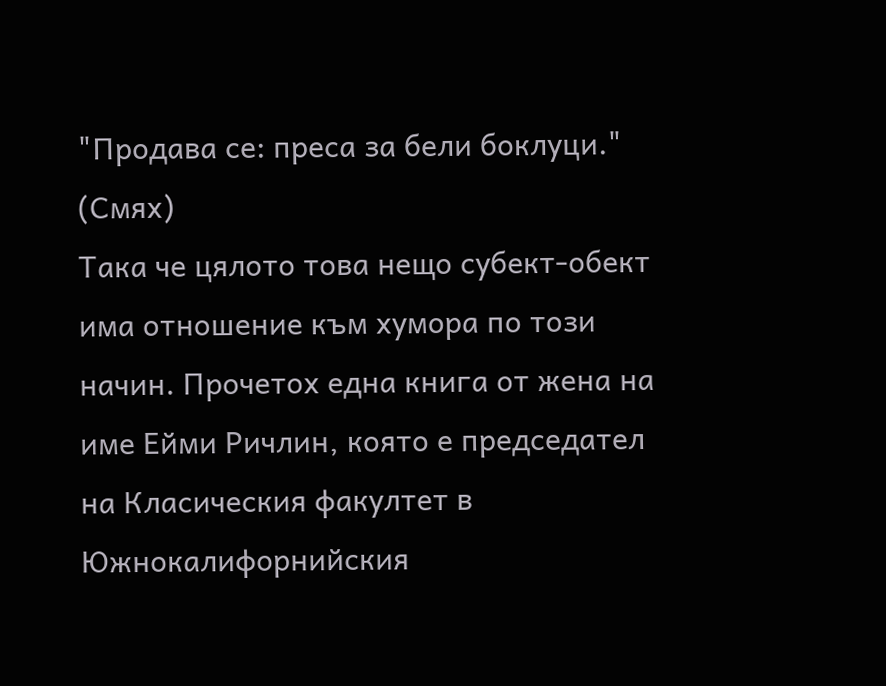"Продава се: преса за бели боклуци." (Смях)
Така че цялото това нещо субект-обект има отношение към хумора по този начин. Прочетох една книга от жена на име Ейми Ричлин, която е председател на Класическия факултет в Южнокалифорнийския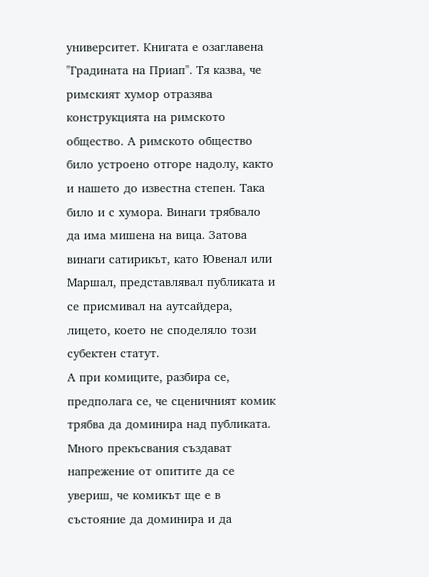университет. Книгата е озаглавена "Градината на Приап". Тя казва, че римският хумор отразява конструкцията на римското общество. А римското общество било устроено отгоре надолу, както и нашето до известна степен. Така било и с хумора. Винаги трябвало да има мишена на вица. Затова винаги сатирикът, като Ювенал или Маршал, представлявал публиката и се присмивал на аутсайдера, лицето, което не споделяло този субектен статут.
А при комиците, разбира се, предполага се, че сценичният комик трябва да доминира над публиката. Много прекъсвания създават напрежение от опитите да се увериш, че комикът ще е в състояние да доминира и да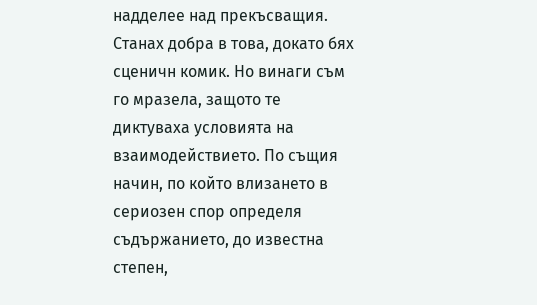надделее над прекъсващия. Станах добра в това, докато бях сценичн комик. Но винаги съм го мразела, защото те диктуваха условията на взаимодействието. По същия начин, по който влизането в сериозен спор определя съдържанието, до известна степен,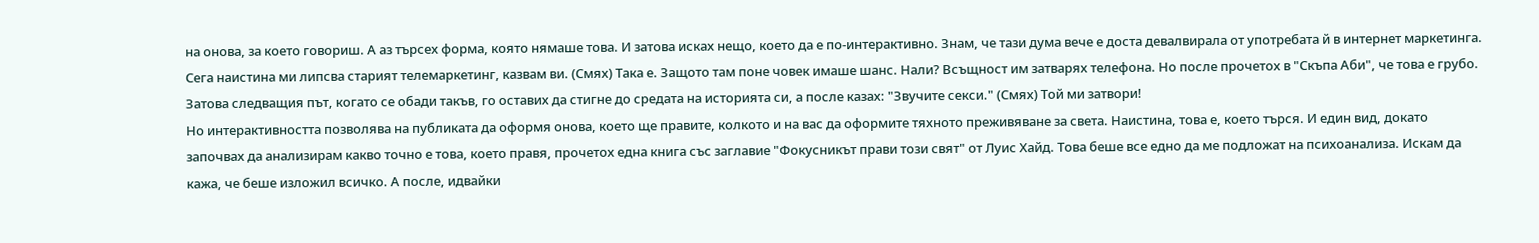на онова, за което говориш. А аз търсех форма, която нямаше това. И затова исках нещо, което да е по-интерактивно. Знам, че тази дума вече е доста девалвирала от употребата й в интернет маркетинга.
Сега наистина ми липсва старият телемаркетинг, казвам ви. (Смях) Така е. Защото там поне човек имаше шанс. Нали? Всъщност им затварях телефона. Но после прочетох в "Скъпа Аби", че това е грубо. Затова следващия път, когато се обади такъв, го оставих да стигне до средата на историята си, а после казах: "Звучите секси." (Смях) Той ми затвори!
Но интерактивността позволява на публиката да оформя онова, което ще правите, колкото и на вас да оформите тяхното преживяване за света. Наистина, това е, което търся. И един вид, докато започвах да анализирам какво точно е това, което правя, прочетох една книга със заглавие "Фокусникът прави този свят" от Луис Хайд. Това беше все едно да ме подложат на психоанализа. Искам да кажа, че беше изложил всичко. А после, идвайки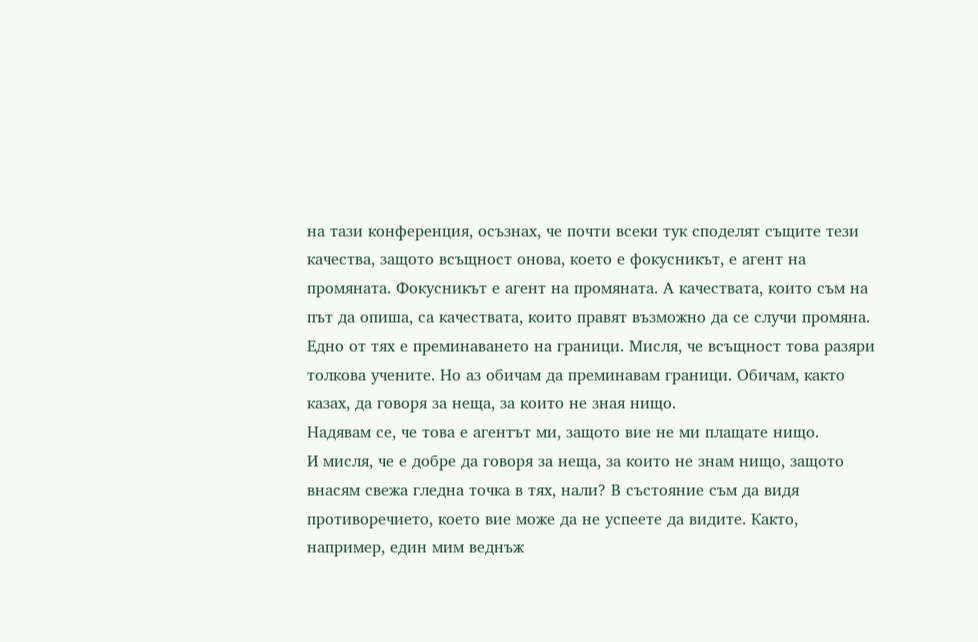на тази конференция, осъзнах, че почти всеки тук споделят същите тези качества, защото всъщност онова, което е фокусникът, е агент на промяната. Фокусникът е агент на промяната. А качествата, които съм на път да опиша, са качествата, които правят възможно да се случи промяна. Едно от тях е преминаването на граници. Мисля, че всъщност това разяри толкова учените. Но аз обичам да преминавам граници. Обичам, както казах, да говоря за неща, за които не зная нищо.
Надявам се, че това е агентът ми, защото вие не ми плащате нищо.
И мисля, че е добре да говоря за неща, за които не знам нищо, защото внасям свежа гледна точка в тях, нали? В състояние съм да видя противоречието, което вие може да не успеете да видите. Както, например, един мим веднъж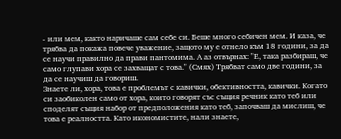- или мем, както наричаше сам себе си. Беше много себичен мем. И каза, че трябва да покажа повече уважение, защото му е отнело към 18 години, за да се научи правилно да прави пантомима. А аз отвърнах: "Е, така разбираш, че само глупави хора се захващат с това." (Смях) Трябват само две години, за да се научиш да говориш.
Знаете ли, хора, това е проблемът с кавички, обективността, кавички. Когато си заобиколен само от хора, които говорят със същия речник като теб или споделят същия набор от предположения като теб, започваш да мислиш, че това е реалността. Като икономистите, нали знаете,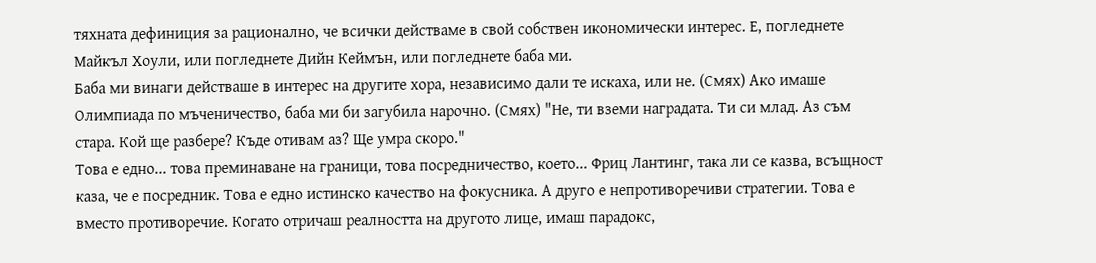тяхната дефиниция за рационално, че всички действаме в свой собствен икономически интерес. Е, погледнете Майкъл Хоули, или погледнете Дийн Кеймън, или погледнете баба ми.
Баба ми винаги действаше в интерес на другите хора, независимо дали те искаха, или не. (Смях) Ако имаше Олимпиада по мъченичество, баба ми би загубила нарочно. (Смях) "Не, ти вземи наградата. Ти си млад. Аз съм стара. Кой ще разбере? Къде отивам аз? Ще умра скоро."
Това е едно... това преминаване на граници, това посредничество, което... Фриц Лантинг, така ли се казва, всъщност каза, че е посредник. Това е едно истинско качество на фокусника. А друго е непротиворечиви стратегии. Това е вместо противоречие. Когато отричаш реалността на другото лице, имаш парадокс,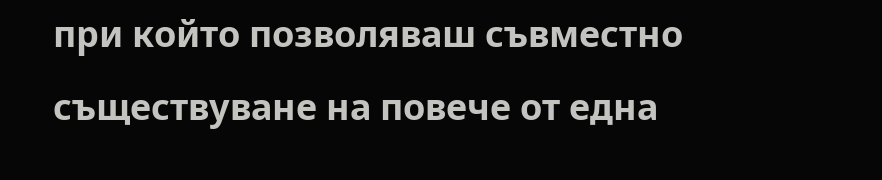при който позволяваш съвместно съществуване на повече от една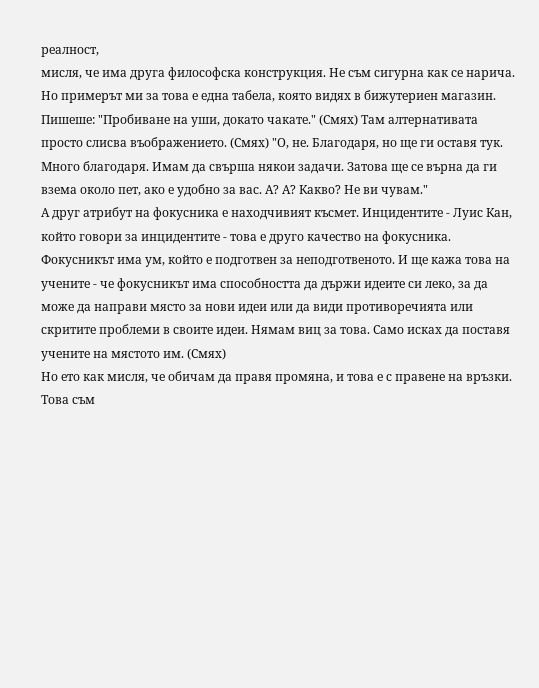реалност,
мисля, че има друга философска конструкция. Не съм сигурна как се нарича. Но примерът ми за това е една табела, която видях в бижутериен магазин. Пишеше: "Пробиване на уши, докато чакате." (Смях) Там алтернативата просто слисва въображението. (Смях) "О, не. Благодаря, но ще ги оставя тук. Много благодаря. Имам да свърша някои задачи. Затова ще се върна да ги взема около пет, ако е удобно за вас. А? А? Какво? Не ви чувам."
А друг атрибут на фокусника е находчивият късмет. Инцидентите - Луис Кан, който говори за инцидентите - това е друго качество на фокусника. Фокусникът има ум, който е подготвен за неподготвеното. И ще кажа това на учените - че фокусникът има способността да държи идеите си леко, за да може да направи място за нови идеи или да види противоречията или скритите проблеми в своите идеи. Нямам виц за това. Само исках да поставя учените на мястото им. (Смях)
Но ето как мисля, че обичам да правя промяна, и това е с правене на връзки. Това съм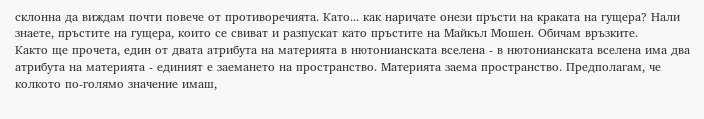склонна да виждам почти повече от противоречията. Като... как наричате онези пръсти на краката на гущера? Нали знаете, пръстите на гущера, които се свиват и разпускат като пръстите на Майкъл Мошен. Обичам връзките.
Както ще прочета, един от двата атрибута на материята в нютонианската вселена - в нютонианската вселена има два атрибута на материята - единият е заемането на пространство. Материята заема пространство. Предполагам, че колкото по-голямо значение имаш,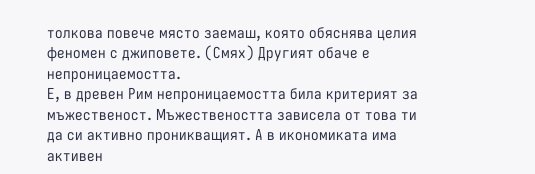толкова повече място заемаш, която обяснява целия феномен с джиповете. (Смях) Другият обаче е непроницаемостта.
Е, в древен Рим непроницаемостта била критерият за мъжественост. Мъжествеността зависела от това ти да си активно проникващият. А в икономиката има активен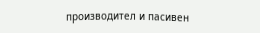производител и пасивен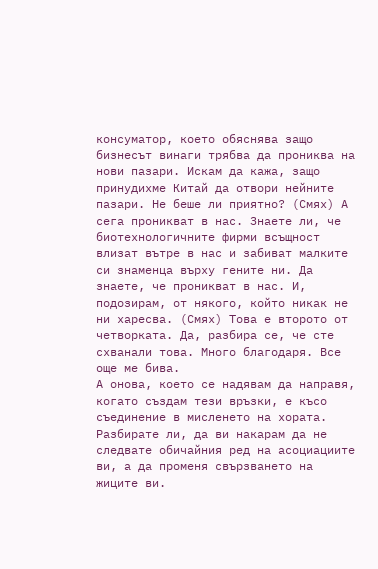консуматор, което обяснява защо бизнесът винаги трябва да прониква на нови пазари. Искам да кажа, защо принудихме Китай да отвори нейните пазари. Не беше ли приятно? (Смях) А сега проникват в нас. Знаете ли, че биотехнологичните фирми всъщност влизат вътре в нас и забиват малките си знаменца върху гените ни. Да знаете, че проникват в нас. И, подозирам, от някого, който никак не ни харесва. (Смях) Това е второто от четворката. Да, разбира се, че сте схванали това. Много благодаря. Все още ме бива.
А онова, което се надявам да направя, когато създам тези връзки, е късо съединение в мисленето на хората. Разбирате ли, да ви накарам да не следвате обичайния ред на асоциациите ви, а да променя свързването на жиците ви.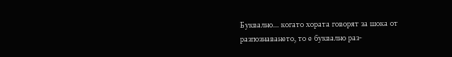Буквално... когато хората говорят за шока от разпознаването, то е буквално раз-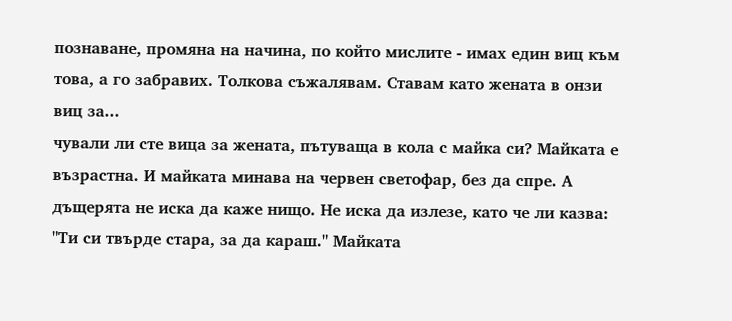познаване, промяна на начина, по който мислите - имах един виц към това, а го забравих. Толкова съжалявам. Ставам като жената в онзи виц за...
чували ли сте вица за жената, пътуваща в кола с майка си? Майката е възрастна. И майката минава на червен светофар, без да спре. А дъщерята не иска да каже нищо. Не иска да излезе, като че ли казва: "Ти си твърде стара, за да караш." Майката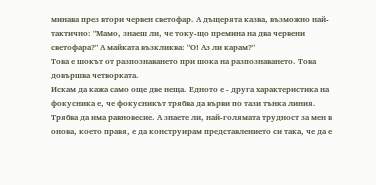минава през втори червен светофар. А дъщерята казва, възможно най-тактично: "Мамо, знаеш ли, че току-що премина на два червени светофара?" А майката възкликва: "О! Аз ли карам?"
Това е шокът от разпознаването при шока на разпознаването. Това довършва четворката.
Искам да кажа само още две неща. Едното е - друга характеристика на фокусника е, че фокусникът трябва да върви по тази тънка линия. Трябва да има равновесие. А знаете ли, най-голямата трудност за мен в онова, което правя, е да конструирам представлението си така, че да е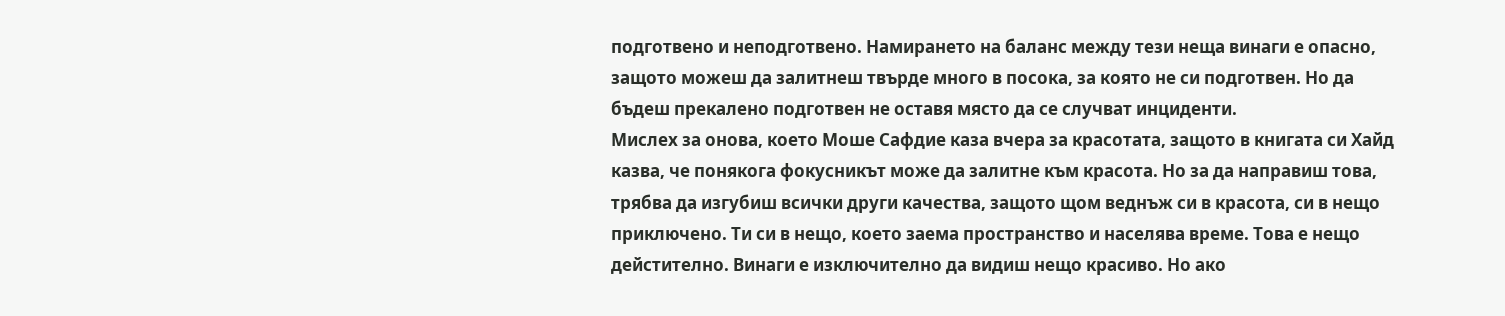подготвено и неподготвено. Намирането на баланс между тези неща винаги е опасно, защото можеш да залитнеш твърде много в посока, за която не си подготвен. Но да бъдеш прекалено подготвен не оставя място да се случват инциденти.
Мислех за онова, което Моше Сафдие каза вчера за красотата, защото в книгата си Хайд казва, че понякога фокусникът може да залитне към красота. Но за да направиш това, трябва да изгубиш всички други качества, защото щом веднъж си в красота, си в нещо приключено. Ти си в нещо, което заема пространство и населява време. Това е нещо дейстително. Винаги е изключително да видиш нещо красиво. Но ако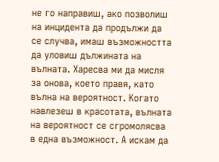не го направиш, ако позволиш на инцидента да продължи да се случва, имаш възможността да уловиш дължината на вълната. Харесва ми да мисля за онова, което правя, като вълна на вероятност. Когато навлезеш в красотата, вълната на вероятност се сгромолясва в една възможност. А искам да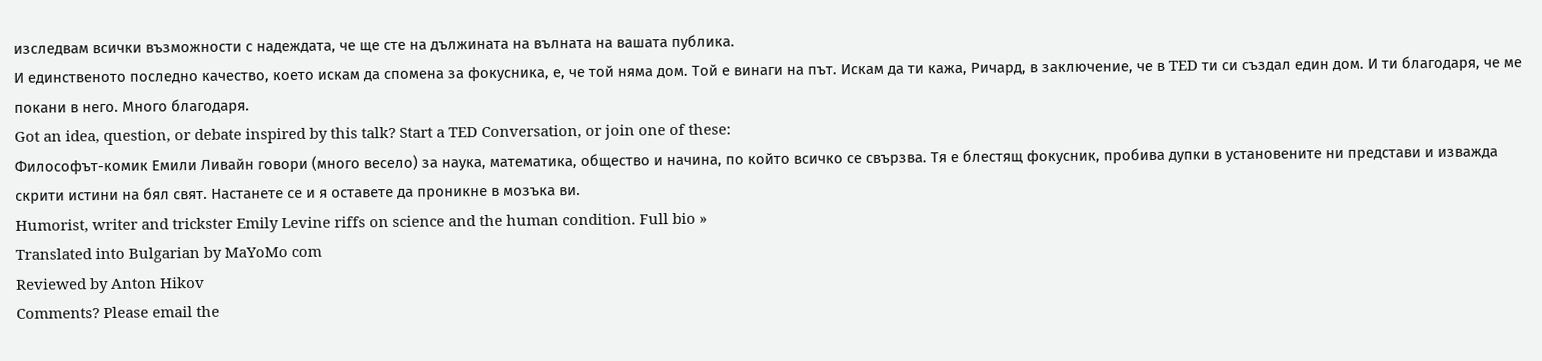изследвам всички възможности с надеждата, че ще сте на дължината на вълната на вашата публика.
И единственото последно качество, което искам да спомена за фокусника, е, че той няма дом. Той е винаги на път. Искам да ти кажа, Ричард, в заключение, че в TED ти си създал един дом. И ти благодаря, че ме покани в него. Много благодаря.
Got an idea, question, or debate inspired by this talk? Start a TED Conversation, or join one of these:
Философът-комик Емили Ливайн говори (много весело) за наука, математика, общество и начина, по който всичко се свързва. Тя е блестящ фокусник, пробива дупки в установените ни представи и изважда скрити истини на бял свят. Настанете се и я оставете да проникне в мозъка ви.
Humorist, writer and trickster Emily Levine riffs on science and the human condition. Full bio »
Translated into Bulgarian by MaYoMo com
Reviewed by Anton Hikov
Comments? Please email the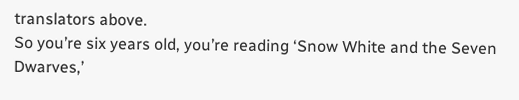translators above.
So you’re six years old, you’re reading ‘Snow White and the Seven Dwarves,’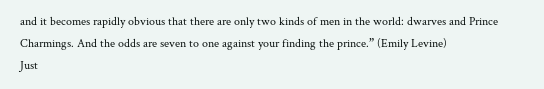and it becomes rapidly obvious that there are only two kinds of men in the world: dwarves and Prince Charmings. And the odds are seven to one against your finding the prince.” (Emily Levine)
Just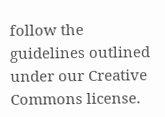follow the guidelines outlined under our Creative Commons license.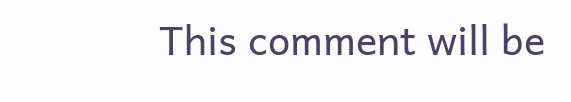This comment will be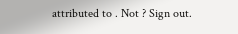attributed to . Not ? Sign out.